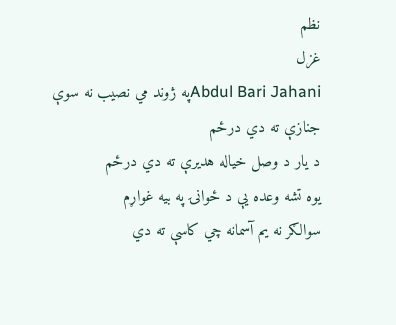نظم
غزل
Abdul Bari Jahaniپه ژوند مي نصيب نه سوې جنازې ته دي درځم
د يار د وصل خياله هديرې ته دي درځم
يوه تشه وعده يې د ځوانۍ په بيه غواړم
سوالګر نه يم آسمانه چي کاسې ته دي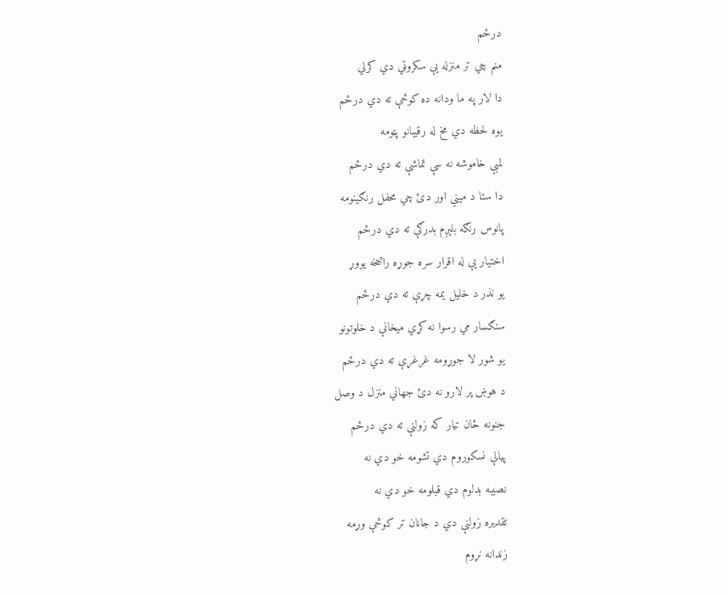درځم
منم چي تر منزله يې سکروټي دي کرلي
دا لار په ما ودانه ده کوڅې ته دي درځم
يوه لحظه دي مخ له رقيبانو پټومه
لمبې خاموشه نه سې تماشې ته دي درځم
دا ستا د ميني اور دئ چي محفل رنګينومه
پانوس رنګه بلېږم بدرګې ته دي درځم
اختيار يې له اقرار سره جوړه راڅخه يووړ
يو نذر د خليل يمه چړې ته دي درځم
سنګسار مي رسوا نه کړي ميخانې د خلوتونو
يو شور لا جوړومه غرغړې ته دي درځم
د هوښ پر لارو نه دئ جهاني منزل د وصل
جنونه ځان تيار که زولنې ته دي درځم
پيالې نسکوروم دي تشومه خو دي نه
نصيبه بدلوم دي قبلومه خو دي نه
تقديره زولنې دي د جانان تر کوڅې وړمه
زندانه نړوم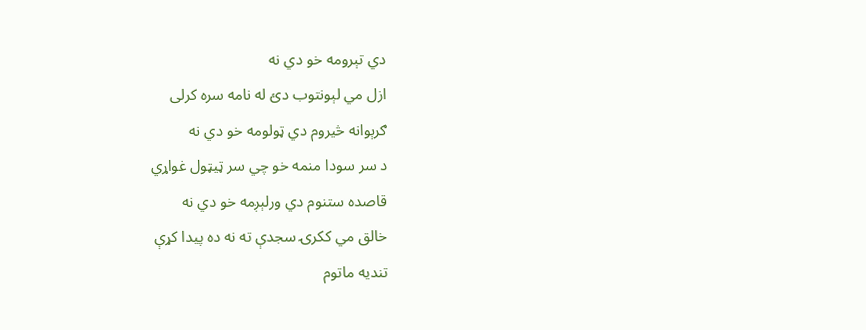دي تېرومه خو دي نه
ازل مي لېونتوب دئ له نامه سره کرلى
ګرېوانه څيروم دي ټولومه خو دي نه
د سر سودا منمه خو چي سر ټيټول غواړي
قاصده ستنوم دي ورلېږمه خو دي نه
خالق مي ککرۍ سجدې ته نه ده پيدا کړې
تنديه ماتوم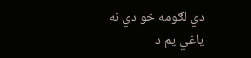دي لګومه خو دي نه
ياغي يم د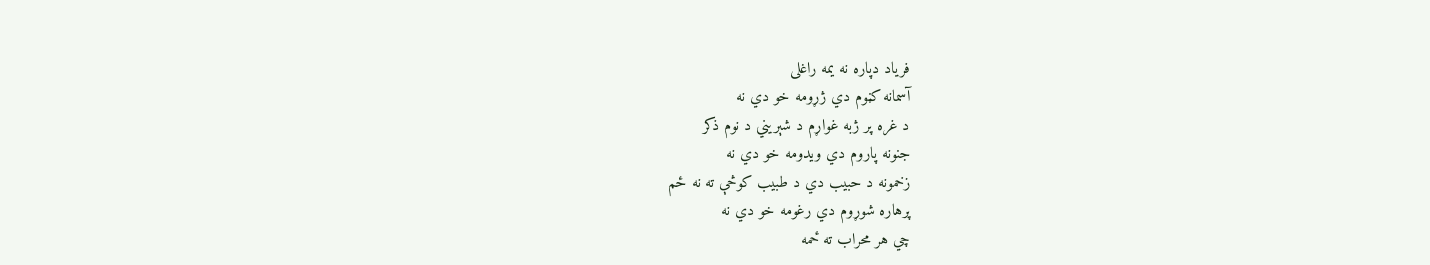فرياد دپاره نه يمه راغلى
آسمانه کڼوم دي ژړومه خو دي نه
د غره پر ژبه غواړم د شېريني د نوم ذکر
جنونه پاروم دي ويدومه خو دي نه
زخمونه د حبيب دي د طبيب کوڅې ته نه ځم
پرهاره شوړوم دي رغومه خو دي نه
چي هر محراب ته ځمه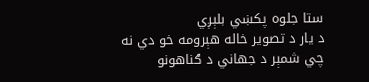ستا جلوه پکښي بلېږي
د يار د تصوير خاله هېرومه خو دي نه
چي شمېر د جهاني د ګناهونو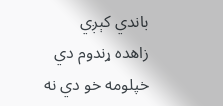باندي کېږي
زاهده ړندوم دي خپلومه خو دي نه